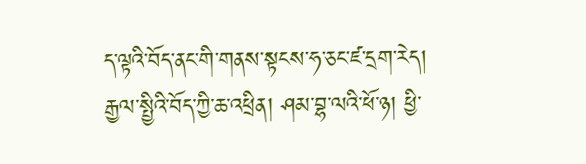ད་ལྟའི་བོད་ནང་གི་གནས་སྟངས་ཧ་ཅང་ཛ་དྲག་རེད།
རྒྱལ་སྤྱིའི་བོད་ཀྱི་ཆ་འཕྲིན། ཤམ་བྷ་ལའི་ཕོ་ཉ། ཕྱི་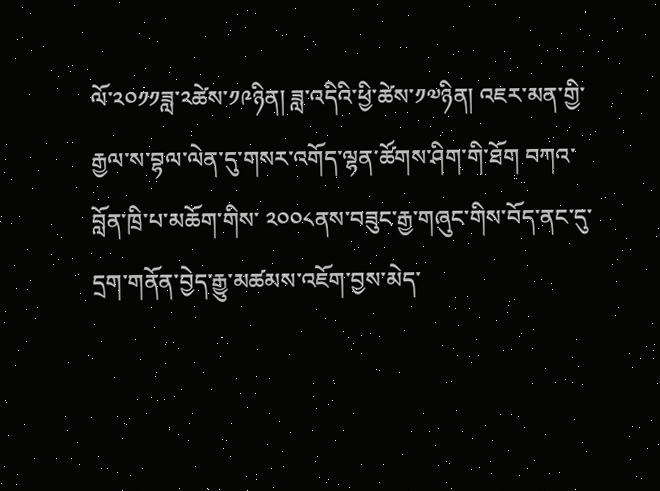ལོ་༢༠༡༡ཟླ་༢ཚེས་༡༩ཉིན། ཟླ་འདིའི་ཕྱི་ཚེས་༡༧ཉིན། འཇར་མན་གྱི་རྒྱལ་ས་བྷལ་ལེན་དུ་གསར་འགོད་ལྷན་ཚོགས་ཤིག་གི་ཐོག བཀའ་བློན་ཁྲི་པ་མཆོག་གིས་ ༢༠༠༨ནས་བཟུང་རྒྱ་གཞུང་གིས་བོད་ནང་དུ་དྲག་གནོན་བྱེད་རྒྱུ་མཚམས་འཇོག་བྱས་མེད་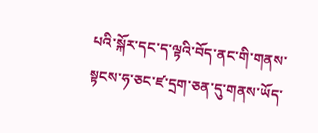པའི་སྐོར་དང་ད་ལྟའི་བོད་ནང་གི་གནས་སྟངས་ཧ་ཅང་ཛ་དྲག་ཅན་དུ་གནས་ཡོད་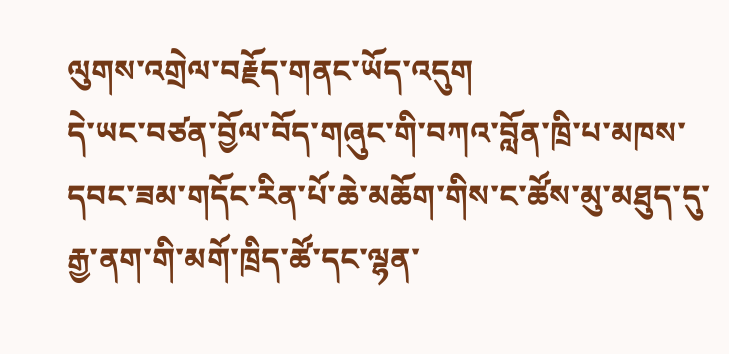ལུགས་འགྲེལ་བརྗོད་གནང་ཡོད་འདུག
དེ་ཡང་བཙན་བྱོལ་བོད་གཞུང་གི་བཀའ་བློན་ཁྲི་པ་མཁས་དབང་ཟམ་གདོང་རིན་པོ་ཆེ་མཆོག་གིས་ང་ཚོས་མུ་མཐུད་དུ་རྒྱ་ནག་གི་མགོ་ཁྲིད་ཚོ་དང་ལྷན་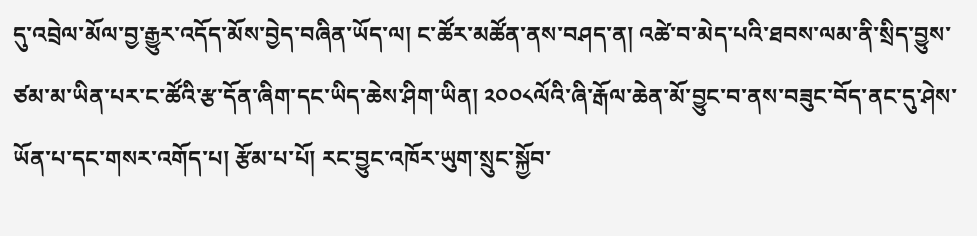དུ་འབྲེལ་མོལ་བྱ་རྒྱུར་འདོད་མོས་བྱེད་བཞིན་ཡོད་ལ། ང་ཚོར་མཚོན་ནས་བཤད་ན། འཚེ་བ་མེད་པའི་ཐབས་ལམ་ནི་སྲིད་བྱུས་ཙམ་མ་ཡིན་པར་ང་ཚོའི་རྩ་དོན་ཞིག་དང་ཡིད་ཆེས་ཤིག་ཡིན། ༢༠༠༨ལོའི་ཞི་རྒོལ་ཆེན་མོ་བྱུང་བ་ནས་བཟུང་བོད་ནང་དུ་ཤེས་ཡོན་པ་དང་གསར་འགོད་པ། རྩོམ་པ་པོ། རང་བྱུང་འཁོར་ཡུག་སྲུང་སྐྱོབ་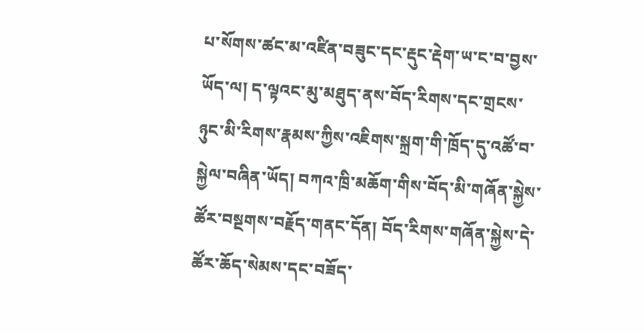པ་སོགས་ཚང་མ་འཛིན་བཟུང་དང་རྡུང་རྡེག་ཡ་ང་བ་བྱས་ཡོད་ལ། ད་ལྟའང་མུ་མཐུད་ནས་བོད་རིགས་དང་གྲངས་ཉུང་མི་རིགས་རྣམས་ཀྱིས་འཇིགས་སྐྲག་གི་ཁྲོད་དུ་འཚོ་བ་སྐྱེལ་བཞིན་ཡོད། བཀའ་ཁྲི་མཆོག་གིས་བོད་མི་གཞོན་སྐྱེས་ཚོར་བསྔགས་བརྗོད་གནང་དོན། བོད་རིགས་གཞོན་སྐྱེས་དེ་ཚོར་ཆོད་སེམས་དང་བཟོད་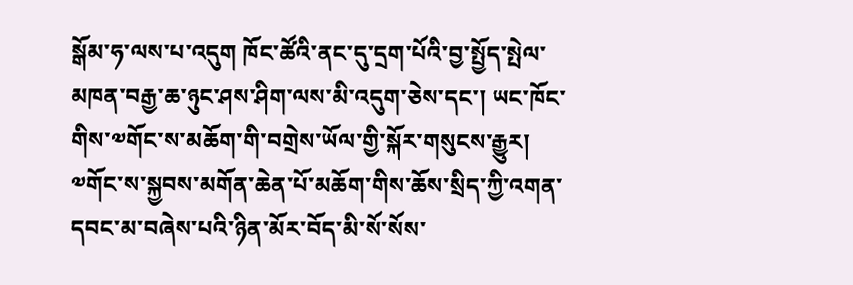སྒོམ་ཧ་ལས་པ་འདུག ཁོང་ཚོའི་ནང་དུ་དྲག་པོའི་བྱ་སྤྱོད་སྤེལ་མཁན་བརྒྱ་ཆ་ཉུང་ཤས་ཤིག་ལས་མི་འདུག་ཅེས་དང་། ཡང་ཁོང་གིས་༧གོང་ས་མཆོག་གི་བགྲེས་ཡོལ་གྱི་སྐོར་གསུངས་རྒྱུར། ༧གོང་ས་སྐྱབས་མགོན་ཆེན་པོ་མཆོག་གིས་ཆོས་སྲིད་ཀྱི་འགན་དབང་མ་བཞེས་པའི་ཉིན་མོར་བོད་མི་སོ་སོས་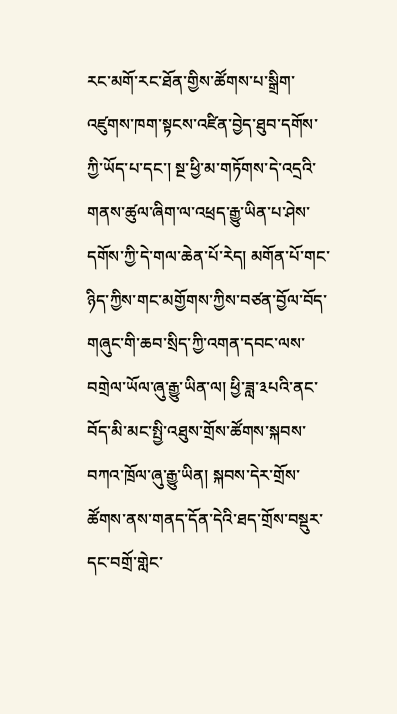རང་མགོ་རང་ཐོན་གྱིས་ཚོགས་པ་སྒྲིག་འཛུགས་ཁག་སྟངས་འཛིན་བྱེད་ཐུབ་དགོས་ཀྱི་ཡོད་པ་དང་། སྔ་ཕྱི་མ་གཏོགས་དེ་འདྲའི་གནས་ཚུལ་ཞིག་ལ་འཕྲད་རྒྱུ་ཡིན་པ་ཤེས་དགོས་ཀྱི་དེ་གལ་ཆེན་པོ་རེད། མགོན་པོ་གང་ཉིད་ཀྱིས་གང་མགྱོགས་ཀྱིས་བཙན་བྱོལ་བོད་གཞུང་གི་ཆབ་སྲིད་ཀྱི་འགན་དབང་ལས་བགྲེལ་ཡོལ་ཞུ་རྒྱུ་ཡིན་ལ། ཕྱི་ཟླ་༣པའི་ནང་བོད་མི་མང་སྤྱི་འཐུས་གྲོས་ཚོགས་སྐབས་བཀའ་ཁྲོལ་ཞུ་རྒྱུ་ཡིན། སྐབས་དེར་གྲོས་ཚོགས་ནས་གནད་དོན་དེའི་ཐད་གྲོས་བསྡུར་དང་བགྲོ་གླེང་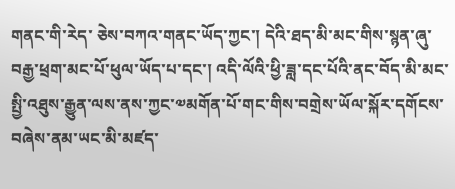གནང་གི་རེད་ ཅེས་བཀའ་གནང་ཡོད་ཀྱང་། དེའི་ཐད་མི་མང་གིས་སྙན་ཞུ་བརྒྱ་ཕྲག་མང་པོ་ཕུལ་ཡོད་པ་དང་། འདི་ལོའི་ཕྱི་ཟླ་དང་པོའི་ནང་བོད་མི་མང་སྤྱི་འཐུས་རྒྱུན་ལས་ནས་ཀྱང་༧མགོན་པོ་གང་གིས་བགྲེས་ཡོལ་སྐོར་དགོངས་བཞེས་ནམ་ཡང་མི་མཛད་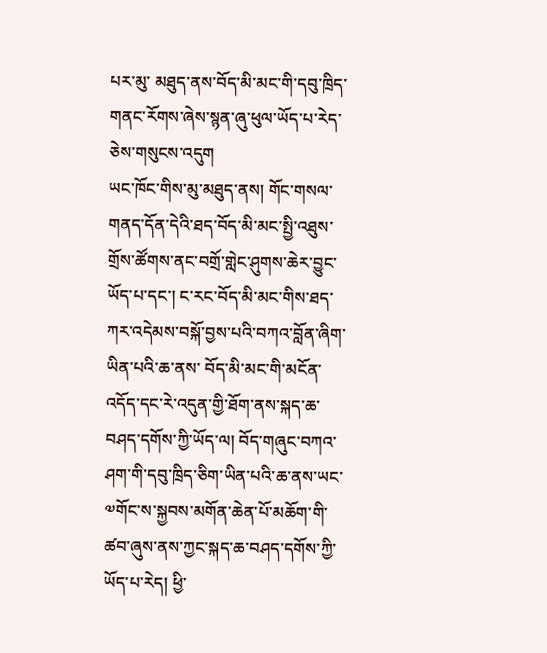པར་མུ་ མཐུད་ནས་བོད་མི་མང་གི་དབུ་ཁྲིད་གནང་རོགས་ཞེས་སྙན་ཞུ་ཕུལ་ཡོད་པ་རེད་ཅེས་གསུངས་འདུག
ཡང་ཁོང་གིས་མུ་མཐུད་ནས། གོང་གསལ་གནད་དོན་དེའི་ཐད་བོད་མི་མང་སྤྱི་འཐུས་གྲོས་ཚོགས་ནང་བགྲོ་གླེང་ཤུགས་ཆེར་བྱུང་ཡོད་པ་དང་། ང་རང་བོད་མི་མང་གིས་ཐད་ཀར་འདེམས་བསྐོ་བྱས་པའི་བཀའ་བློན་ཞིག་ཡིན་པའི་ཆ་ནས་ བོད་མི་མང་གི་མངོན་འདོད་དང་རེ་འདུན་གྱི་ཐོག་ནས་སྐད་ཆ་བཤད་དགོས་ཀྱི་ཡོད་ལ། བོད་གཞུང་བཀའ་ཤག་གི་དབུ་ཁྲིད་ཅིག་ཡིན་པའི་ཆ་ནས་ཡང་༧གོང་ས་སྐྱབས་མགོན་ཆེན་པོ་མཆོག་གི་ཚབ་ཞུས་ནས་ཀྱང་སྐད་ཆ་བཤད་དགོས་ཀྱི་ཡོད་པ་རེད། ཕྱི་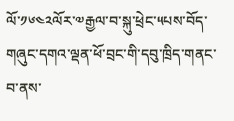ལོ་༡༦༤༢ལོར་༧རྒྱལ་བ་སྐུ་ཕྲེང་༥པས་བོད་གཞུང་དགའ་ལྡན་ཕོ་བྲང་གི་དབུ་ཁྲིད་གནང་བ་ནས་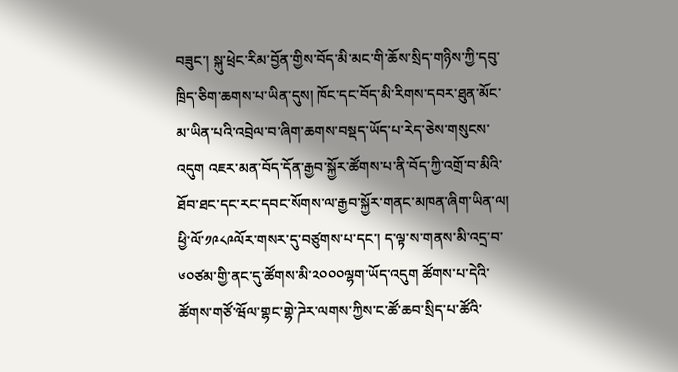བཟུང་། སྐུ་ཕྲེང་རིམ་བྱོན་གྱིས་བོད་མི་མང་གི་ཆོས་སྲིད་གཉིས་ཀྱི་དབུ་ཁྲིད་ཅིག་ཆགས་པ་ཡིན་དུས། ཁོང་དང་བོད་མི་རིགས་དབར་ཐུན་མོང་མ་ཡིན་པའི་འབྲེལ་བ་ཞིག་ཆགས་བསྡད་ཡོད་པ་རེད་ཅེས་གསུངས་འདུག འཇར་མན་བོད་དོན་རྒྱབ་སྐྱོར་ཚོགས་པ་ནི་བོད་ཀྱི་འགྲོ་བ་མིའི་ཐོབ་ཐང་དང་རང་དབང་སོགས་ལ་རྒྱབ་སྐྱོར་གནང་མཁན་ཞིག་ཡིན་ལ། ཕྱི་ལོ་༡༩༨༩ལོར་གསར་དུ་བཙུགས་པ་དང་། ད་ལྟ་ས་གནས་མི་འདྲ་བ་༦༠ཙམ་གྱི་ནང་དུ་ཚོགས་མི་༢༠༠༠ལྷག་ཡོད་འདུག ཚོགས་པ་དེའི་ཚོགས་གཙོ་ཝོལ་གྷང་གྷེ་ཌེར་ལགས་ཀྱིས་ང་ཚོ་ཆབ་སྲིད་པ་ཚོའི་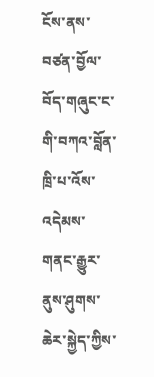ངོས་ནས་བཙན་བྱོལ་བོད་གཞུང་ང་གི་བཀའ་བློན་ཁྲི་པ་འོས་འདེམས་གནང་རྒྱུར་ནུས་ཤུགས་ཆེར་སྐྱེད་ཀྱིས་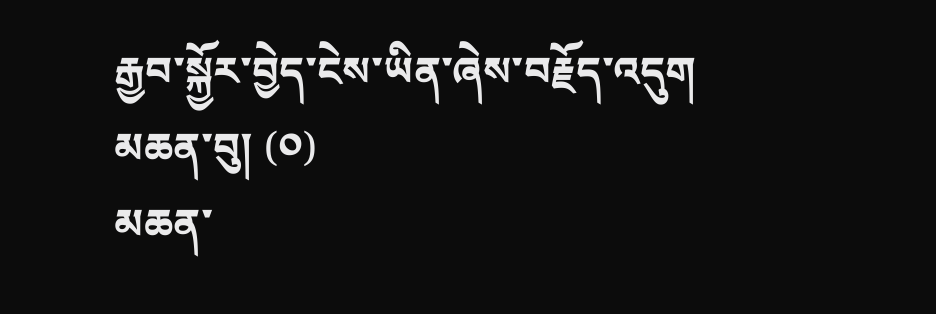རྒྱབ་སྐྱོར་བྱེད་ངེས་ཡིན་ཞེས་བརྗོད་འདུག
མཆན་བུ། (༠)
མཆན་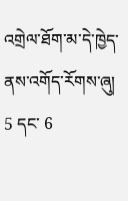འགྲེལ་ཐོག་མ་དེ་ཁྱེད་ནས་འགོད་རོགས་ཞུ།
5 དང་ 6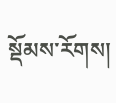སྡོམས་རོགས།